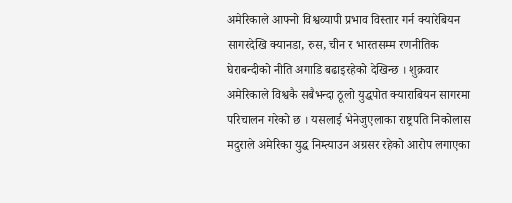अमेरिकाले आफ्नो विश्वव्यापी प्रभाव विस्तार गर्न क्यारेबियन सागरदेखि क्यानडा, रुस, चीन र भारतसम्म रणनीतिक घेराबन्दीको नीति अगाडि बढाइरहेको देखिन्छ । शुक्रवार अमेरिकाले विश्वकै सबैभन्दा ठूलो युद्धपोत क्याराबियन सागरमा परिचालन गरेको छ । यसलाई भेनेजुएलाका राष्ट्रपति निकोलास मदुराले अमेरिका युद्ध निम्त्याउन अग्रसर रहेको आरोप लगाएका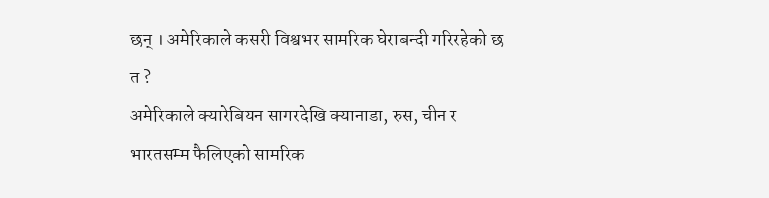छन् । अमेरिकाले कसरी विश्वभर सामरिक घेराबन्दी गरिरहेको छ त ?
अमेरिकाले क्यारेबियन सागरदेखि क्यानाडा, रुस, चीन र भारतसम्म फैलिएको सामरिक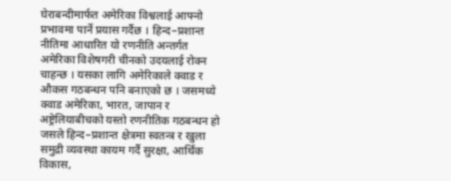घेराबन्दीमार्फत अमेरिका विश्वलाई आफ्नो प्रभावमा पार्ने प्रयास गर्दैछ । हिन्द–प्रशान्त नीतिमा आधारित यो रणनीति अन्तर्गत अमेरिका विशेषगरी चीनको उदयलाई रोक्न चाहन्छ । यसका लागि अमेरिकाले क्वाड र औकस गठबन्धन पनि बनाएको छ । जसमध्ये क्वाड अमेरिका, भारत, जापान र अष्ट्रेलियाबीचको यस्तो रणनीतिक गठबन्धन हो जसले हिन्द–प्रशान्त क्षेत्रमा स्वतन्त्र र खुला समुद्री व्यवस्था कायम गर्दै सुरक्षा, आर्थिक विकास,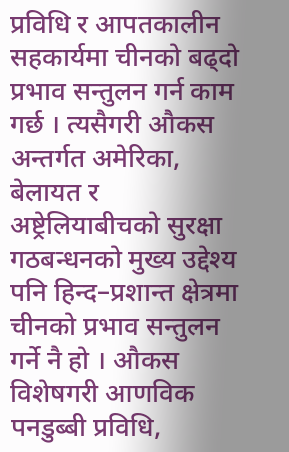प्रविधि र आपतकालीन सहकार्यमा चीनको बढ्दो प्रभाव सन्तुलन गर्न काम गर्छ । त्यसैगरी औकस अन्तर्गत अमेरिका, बेलायत र अष्ट्रेलियाबीचको सुरक्षा गठबन्धनको मुख्य उद्देश्य पनि हिन्द–प्रशान्त क्षेत्रमा चीनको प्रभाव सन्तुलन गर्ने नै हो । औकस विशेषगरी आणविक पनडुब्बी प्रविधि,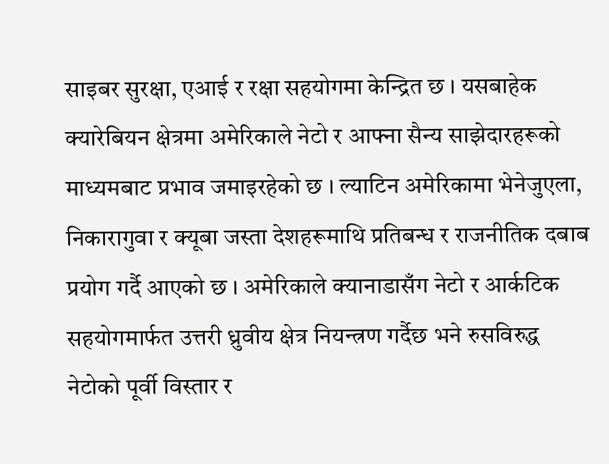साइबर सुरक्षा, एआई र रक्षा सहयोगमा केन्द्रित छ । यसबाहेक क्यारेबियन क्षेत्रमा अमेरिकाले नेटो र आफ्ना सैन्य साझेदारहरूको माध्यमबाट प्रभाव जमाइरहेको छ । ल्याटिन अमेरिकामा भेनेजुएला, निकारागुवा र क्यूबा जस्ता देशहरूमाथि प्रतिबन्ध र राजनीतिक दबाब प्रयोग गर्दै आएको छ । अमेरिकाले क्यानाडासँग नेटो र आर्कटिक सहयोगमार्फत उत्तरी ध्रुवीय क्षेत्र नियन्त्रण गर्दैछ भने रुसविरुद्ध नेटोको पूर्वी विस्तार र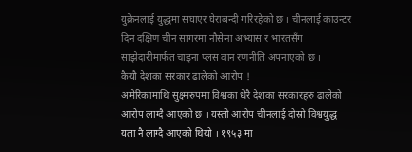युक्रेनलाई युद्धमा सघाएर घेराबन्दी गरिरहेको छ । चीनलाई काउन्टर दिन दक्षिण चीन सागरमा नौसेना अभ्यास र भारतसँग साझेदारीमार्फत चाइना प्लस वान रणनीति अपनाएको छ ।
कैयौ देशका सरकार ढालेको आरोप !
अमेरिकामाथि सुक्ष्मरुपमा विश्वका धेरै देशका सरकारहरु ढालेको आरोप लाग्दै आएको छ । यस्तो आरोप चीनलाई दोस्रो विश्वयुद्ध यता नै लाग्दै आएको थियो । १९५३ मा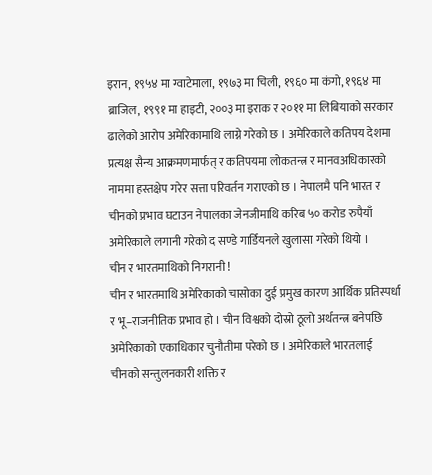इरान, १९५४ मा ग्वाटेमाला, १९७३ मा चिली, १९६० मा कंगो, १९६४ मा ब्राजिल, १९९१ मा हाइटी, २००३ मा इराक र २०११ मा लिबियाको सरकार ढालेको आरोप अमेरिकामाथि लाग्ने गरेको छ । अमेरिकाले कतिपय देशमा प्रत्यक्ष सैन्य आक्रमणमार्फत् र कतिपयमा लोकतन्त्र र मानवअधिकारको नाममा हस्तक्षेप गरेर सत्ता परिवर्तन गराएको छ । नेपालमै पनि भारत र चीनको प्रभाव घटाउन नेपालका जेनजीमाथि करिब ५० करोड रुपैयाँ अमेरिकाले लगानी गरेको द सण्डे गार्डियनले खुलासा गरेको थियो ।
चीन र भारतमाथिको निगरानी !
चीन र भारतमाथि अमेरिकाको चासोका दुई प्रमुख कारण आर्थिक प्रतिस्पर्धा र भू–राजनीतिक प्रभाव हो । चीन विश्वको दोस्रो ठूलो अर्थतन्त्र बनेपछि अमेरिकाको एकाधिकार चुनौतीमा परेको छ । अमेरिकाले भारतलाई चीनको सन्तुलनकारी शक्ति र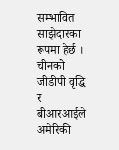सम्भावित साझेदारका रूपमा हेर्छ । चीनको जीडीपी वृद्धि र बीआरआईले अमेरिकी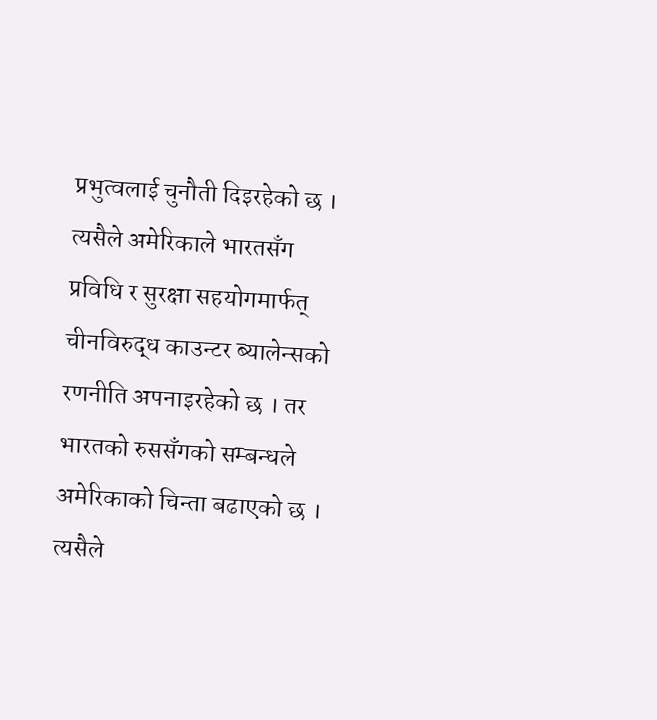प्रभुत्वलाई चुनौती दिइरहेको छ । त्यसैले अमेरिकाले भारतसँग प्रविधि र सुरक्षा सहयोगमार्फत् चीनविरुद्ध काउन्टर ब्यालेन्सको रणनीति अपनाइरहेको छ । तर भारतको रुससँगको सम्बन्धले अमेरिकाको चिन्ता बढाएको छ । त्यसैले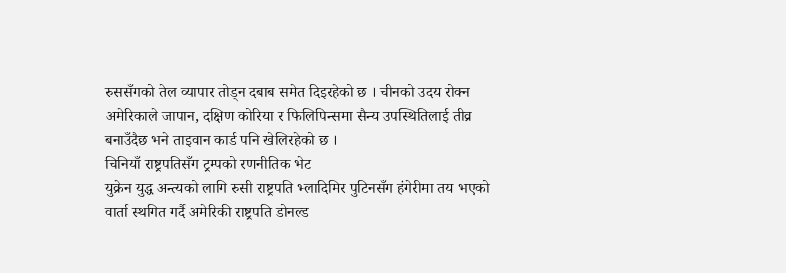रुससँगको तेल व्यापार तोड्न दबाब समेत दिइरहेको छ । चीनको उदय रोक्न अमेरिकाले जापान, दक्षिण कोरिया र फिलिपिन्समा सैन्य उपस्थितिलाई तीव्र बनाउँदैछ भने ताइवान कार्ड पनि खेलिरहेको छ ।
चिनियाँ राष्ट्रपतिसँग ट्रम्पको रणनीतिक भेट
युक्रेन युद्ध अन्त्यको लागि रुसी राष्ट्रपति भ्लादिमिर पुटिनसँग हंगेरीमा तय भएको वार्ता स्थगित गर्दै अमेरिकी राष्ट्रपति डोनल्ड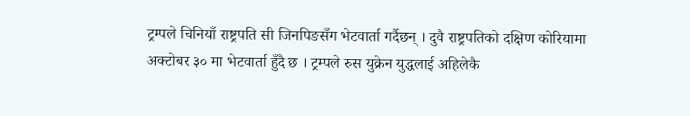ट्रम्पले चिनियाँ राष्ट्रपति सी जिनपिङसँग भेटवार्ता गर्दैछन् । दुवै राष्ट्रपतिको दक्षिण कोरियामा अक्टोबर ३० मा भेटवार्ता हुँदै छ । ट्रम्पले रुस युक्रेन युद्धलाई अहिलेकै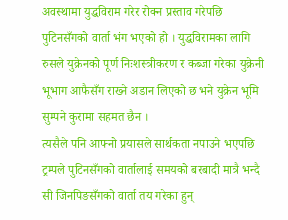अवस्थामा युद्धविराम गरेर रोक्न प्रस्ताव गरेपछि पुटिनसँगको वार्ता भंग भएको हो । युद्धविरामका लागि रुसले युक्रेनको पूर्ण निःशस्त्रीकरण र कब्जा गरेका युक्रेनी भूभाग आफैसँग राख्ने अडान लिएको छ भने युक्रेन भूमि सुम्पने कुरामा सहमत छैन ।
त्यसैले पनि आफ्नो प्रयासले सार्थकता नपाउने भएपछि ट्रम्पले पुटिनसँगको वार्तालाई समयको बरबादी मात्रै भन्दै सी जिनपिङसँगको वार्ता तय गरेका हुन्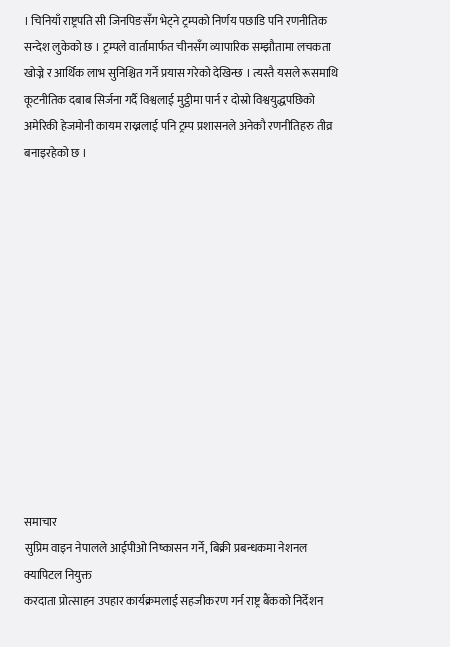। चिनियाँ राष्ट्रपति सी जिनपिङसँग भेट्ने ट्रम्पको निर्णय पछाडि पनि रणनीतिक सन्देश लुकेको छ । ट्रम्पले वार्तामार्फत चीनसँग व्यापारिक सम्झौतामा लचकता खोज्ने र आर्थिक लाभ सुनिश्चित गर्ने प्रयास गरेको देखिन्छ । त्यस्तै यसले रूसमाथि कूटनीतिक दबाब सिर्जना गर्दै विश्वलाई मुट्ठीमा पार्न र दोस्रो विश्वयुद्धपछिको अमेरिकी हेजमोनी कायम राख्नलाई पनि ट्रम्प प्रशासनले अनेकौ रणनीतिहरु तीव्र बनाइरहेको छ ।













समाचार
सुप्रिम वाइन नेपालले आईपीओ निष्कासन गर्ने, बिक्री प्रबन्धकमा नेशनल क्यापिटल नियुक्त
करदाता प्रोत्साहन उपहार कार्यक्रमलाई सहजीकरण गर्न राष्ट्र बैंकको निर्देशन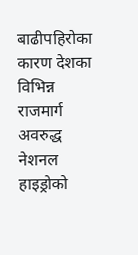बाढीपहिरोका कारण देशका विभिन्न राजमार्ग अवरुद्ध
नेशनल हाइड्रोको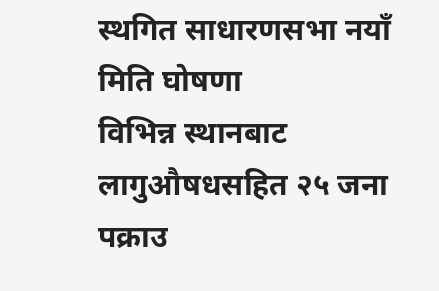स्थगित साधारणसभा नयाँ मिति घोषणा
विभिन्न स्थानबाट लागुऔषधसहित २५ जना पक्राउ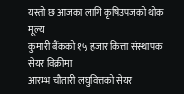यस्तो छ आजका लागि कृषिउपजको थोक मूल्य
कुमारी बैंकको १५ हजार कित्ता संस्थापक सेयर विक्रीमा
आरम्भ चौतारी लघुवित्तको सेयर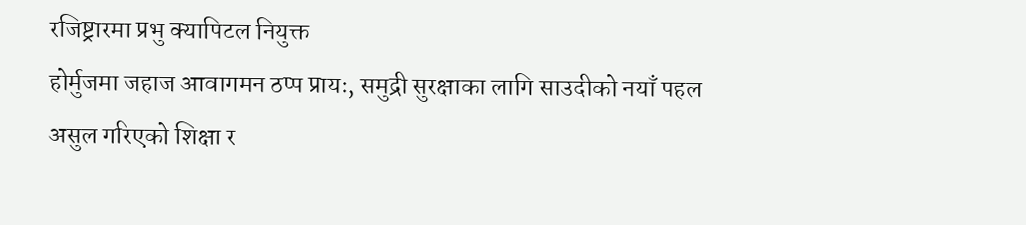रजिष्ट्रारमा प्रभु क्यापिटल नियुक्त
होर्मुजमा जहाज आवागमन ठप्प प्रायः, समुद्री सुरक्षाका लागि साउदीको नयाँ पहल
असुल गरिएको शिक्षा र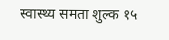स्वास्थ्य समता शुल्क १५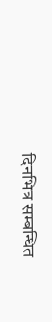दिनभित्र सम्बन्धित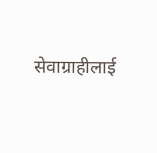सेवाग्राहीलाई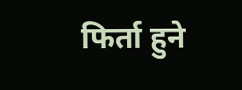फिर्ता हुने